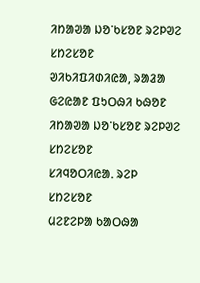ᱤᱴᱟᱣᱟ ᱡᱚᱸᱠᱥᱚᱱ ᱨᱮᱞᱣᱮ ᱥᱴᱮᱥᱚᱱ
ᱣᱤᱠᱤᱯᱤᱰᱤᱭᱟ, ᱨᱟᱲᱟ ᱜᱮᱭᱟᱱ ᱯᱩᱛᱷᱤ ᱠᱷᱚᱱ
ᱤᱴᱟᱣᱟ ᱡᱚᱸᱠᱥᱚᱱ ᱨᱮᱞᱣᱮ ᱥᱴᱮᱥᱚᱱ
ᱥᱤᱧᱚᱛᱤᱭᱟᱹ ᱨᱮᱞ ᱥᱴᱮᱥᱚᱱ
ᱢᱮᱱᱮᱞᱟ ᱠᱟᱛᱷᱟ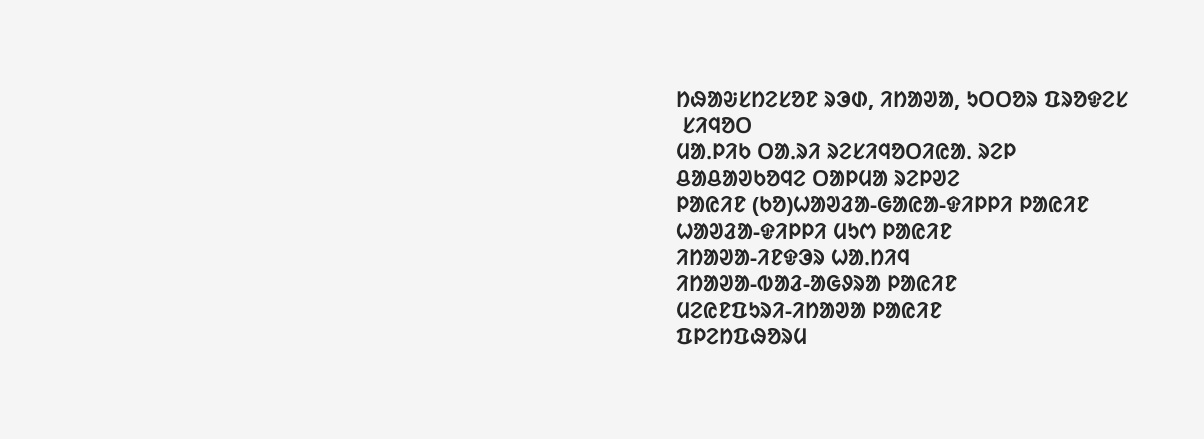ᱴᱷᱟᱶᱥᱴᱮᱥᱚᱱ ᱨᱳᱰ, ᱤᱴᱟᱣᱟ, ᱩᱛᱛᱚᱨ ᱯᱨᱚᱫᱮᱥ
 ᱥᱤᱧᱚᱛ
ᱢᱟᱹᱞᱤᱠ ᱛᱟᱹᱨᱤ ᱨᱮᱥᱤᱧᱚᱛᱤᱭᱟᱹ ᱨᱮᱞ
ᱪᱟᱪᱟᱣᱠᱚᱧᱮ ᱛᱟᱞᱢᱟ ᱨᱮᱞᱣᱮ
ᱞᱟᱭᱤᱱ (ᱠᱚ)ᱦᱟᱣᱲᱟ-ᱜᱟᱭᱟ-ᱫᱤᱞᱞᱤ ᱞᱟᱭᱤᱱ
ᱦᱟᱣᱲᱟ-ᱫᱤᱞᱞᱤ ᱢᱩᱬ ᱞᱟᱭᱤᱱ
ᱤᱴᱟᱣᱟ-ᱤᱱᱫᱳᱨ ᱦᱟᱹᱴᱤᱧ
ᱤᱴᱟᱣᱟ-ᱵᱟᱲ-ᱟᱜᱽᱨᱟ ᱞᱟᱭᱤᱱ
ᱢᱮᱭᱱᱯᱩᱨᱤ-ᱤᱴᱟᱣᱟ ᱞᱟᱭᱤᱱ
ᱯᱞᱮᱴᱯᱷᱚᱨᱢ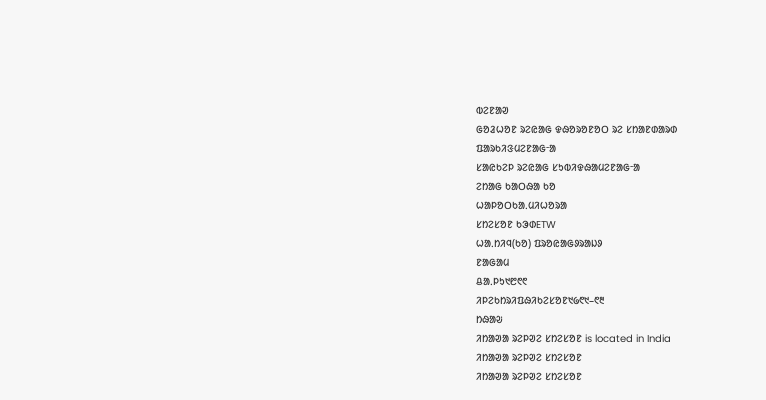ᱵᱮᱱᱟᱣ
ᱜᱚᱲᱦᱚᱱ ᱨᱮᱭᱟᱜ ᱫᱷᱚᱨᱚᱱᱚᱛ ᱨᱮ ᱥᱴᱟᱱᱰᱟᱨᱰ
ᱯᱟᱨᱠᱤᱝᱢᱮᱱᱟᱜᱼᱟ
ᱥᱟᱭᱠᱮᱞ ᱨᱮᱭᱟᱜ ᱥᱩᱵᱤᱫᱷᱟᱢᱮᱱᱟᱜᱼᱟ
ᱮᱴᱟᱜ ᱠᱟᱛᱷᱟ ᱠᱚ
ᱦᱟᱞᱚᱛᱠᱟᱹᱢᱤᱦᱚᱨᱟ
ᱥᱴᱮᱥᱚᱱ ᱠᱳᱰETW
ᱦᱟᱹᱴᱤᱧ(ᱠᱚ) ᱯᱨᱚᱭᱟᱜᱽᱨᱟᱡᱽ
ᱱᱟᱜᱟᱢ
ᱪᱟᱹᱞᱩ᱑᱘᱖᱖
ᱤᱞᱮᱠᱴᱨᱤᱯᱷᱤᱠᱮᱥᱚᱱ᱑᱙᱖᱑–᱖᱓
ᱴᱷᱟᱶ
ᱤᱴᱟᱣᱟ ᱨᱮᱞᱣᱮ ᱥᱴᱮᱥᱚᱱ is located in India
ᱤᱴᱟᱣᱟ ᱨᱮᱞᱣᱮ ᱥᱴᱮᱥᱚᱱ
ᱤᱴᱟᱣᱟ ᱨᱮᱞᱣᱮ ᱥᱴᱮᱥᱚᱱ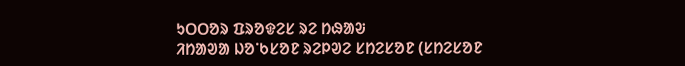ᱩᱛᱛᱚᱨ ᱯᱨᱚᱫᱮᱥ ᱨᱮ ᱴᱷᱟᱶ
ᱤᱴᱟᱣᱟ ᱡᱚᱸᱠᱥᱚᱱ ᱨᱮᱞᱣᱮ ᱥᱴᱮᱥᱚᱱ (ᱥᱴᱮᱥᱚᱱ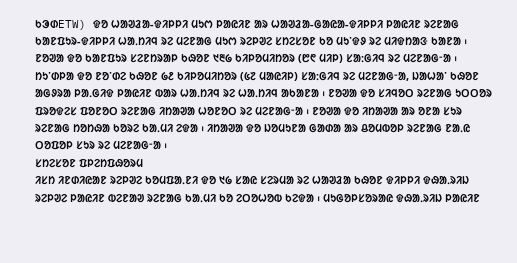ᱠᱳᱰETW) ᱫᱚ ᱦᱟᱣᱲᱟ-ᱫᱤᱞᱞᱤ ᱢᱩᱬ ᱞᱟᱭᱤᱱ ᱟᱨ ᱦᱟᱣᱲᱟ-ᱜᱟᱭᱟ-ᱫᱤᱞᱞᱤ ᱞᱟᱭᱤᱱ ᱨᱮᱱᱟᱜ ᱠᱟᱱᱯᱩᱨ-ᱫᱤᱞᱞᱤ ᱦᱟᱹᱴᱤᱧ ᱨᱮ ᱢᱮᱱᱟᱜ ᱢᱩᱬ ᱨᱮᱞᱣᱮ ᱥᱴᱮᱥᱚᱱ ᱠᱚ ᱢᱩᱸᱫᱽ ᱨᱮ ᱢᱤᱫᱴᱟᱝ ᱠᱟᱱᱟ ᱾ ᱱᱚᱣᱟ ᱫᱚ ᱠᱟᱱᱯᱩᱨ ᱥᱮᱱᱴᱨᱟᱞ ᱠᱷᱚᱱ ᱑᱓᱙ ᱠᱤᱞᱚᱢᱤᱴᱚᱨ (᱘᱖ ᱢᱤᱞ) ᱥᱟᱺᱜᱤᱧ ᱨᱮ ᱢᱮᱱᱟᱜᱼᱟ ᱾ ᱴᱩᱸᱰᱞᱟ ᱫᱚ ᱱᱚᱸᱰᱮ ᱠᱷᱚᱱ ᱙᱒ ᱠᱤᱞᱚᱢᱤᱴᱚᱨ (᱕᱗ ᱢᱟᱭᱤᱞ) ᱥᱟᱺᱜᱤᱧ ᱨᱮ ᱢᱮᱱᱟᱜᱼᱟ, ᱡᱟᱦᱟᱸ ᱠᱷᱚᱱ ᱟᱜᱽᱨᱟ ᱞᱟᱹᱜᱤᱫ ᱞᱟᱭᱤᱱ ᱵᱟᱨ ᱦᱟᱹᱴᱤᱧ ᱨᱮ ᱦᱟᱹᱴᱤᱧ ᱟᱠᱟᱱᱟ ᱾ ᱱᱚᱣᱟ ᱫᱚ ᱥᱤᱧᱚᱛ ᱨᱮᱱᱟᱜ ᱩᱛᱛᱚᱨ ᱯᱨᱚᱫᱮᱥ ᱯᱚᱱᱚᱛ ᱨᱮᱱᱟᱜ ᱤᱴᱟᱣᱟ ᱦᱚᱱᱚᱛ ᱨᱮ ᱢᱮᱱᱟᱜᱼᱟ ᱾ ᱱᱚᱣᱟ ᱫᱚ ᱤᱴᱟᱣᱟ ᱟᱨ ᱚᱱᱟ ᱥᱩᱨ ᱨᱮᱱᱟᱜ ᱴᱚᱴᱷᱟ ᱠᱚᱨᱮ ᱠᱟᱹᱢᱤ ᱮᱫᱟ ᱾ ᱤᱴᱟᱣᱟ ᱫᱚ ᱡᱚᱢᱩᱱᱟ ᱜᱟᱰᱟ ᱟᱨ ᱪᱚᱢᱵᱚᱞ ᱨᱮᱱᱟᱜ ᱱᱟᱹᱭ ᱛᱚᱯᱚᱞ ᱥᱩᱨ ᱨᱮ ᱢᱮᱱᱟᱜᱼᱟ ᱾
ᱥᱴᱮᱥᱚᱱ ᱯᱞᱮᱴᱯᱷᱚᱨᱢ
ᱤᱥᱴ ᱤᱱᱰᱤᱭᱟᱱ ᱨᱮᱞᱣᱮ ᱠᱚᱢᱯᱟᱹᱱᱤ ᱫᱚ ᱑᱙ ᱥᱟᱭ ᱥᱮᱨᱢᱟ ᱨᱮ ᱦᱟᱣᱲᱟ ᱠᱷᱚᱱ ᱫᱤᱞᱞᱤ ᱫᱷᱟᱹᱨᱤᱡ ᱨᱮᱞᱣᱮ ᱞᱟᱭᱤᱱ ᱵᱮᱱᱟᱣ ᱨᱮᱱᱟᱜ ᱠᱟᱹᱢᱤ ᱠᱚ ᱮᱛᱚᱦᱚᱵ ᱠᱮᱫᱟ ᱾ ᱢᱩᱜᱚᱞᱥᱚᱨᱟᱭ ᱫᱷᱟᱹᱨᱤᱡ ᱞᱟᱭᱤᱱ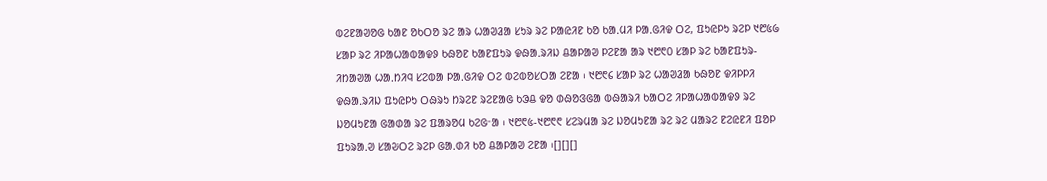ᱵᱮᱱᱟᱣᱚᱜ ᱠᱟᱱ ᱚᱠᱛᱚ ᱨᱮ ᱟᱨ ᱦᱟᱣᱲᱟ ᱥᱩᱨ ᱨᱮ ᱞᱟᱭᱤᱱ ᱠᱚ ᱠᱟᱹᱢᱤ ᱞᱟᱹᱜᱤᱫ ᱛᱮ, ᱯᱩᱭᱞᱩ ᱨᱮᱞ ᱑᱘᱕᱙ ᱥᱟᱞ ᱨᱮ ᱤᱞᱟᱦᱟᱵᱟᱫᱽ ᱠᱷᱚᱱ ᱠᱟᱱᱯᱩᱨ ᱫᱷᱟᱹᱨᱤᱡ ᱪᱟᱞᱟᱣ ᱞᱮᱱᱟ ᱟᱨ ᱑᱘᱖᱐ ᱥᱟᱞ ᱨᱮ ᱠᱟᱱᱯᱩᱨ-ᱤᱴᱟᱣᱟ ᱦᱟᱹᱴᱤᱧ ᱥᱮᱵᱟ ᱞᱟᱹᱜᱤᱫ ᱛᱮ ᱵᱮᱵᱚᱥᱛᱟ ᱮᱱᱟ ᱾ ᱑᱘᱖᱔ ᱥᱟᱞ ᱨᱮ ᱦᱟᱣᱲᱟ ᱠᱷᱚᱱ ᱫᱤᱞᱞᱤ ᱫᱷᱟᱹᱨᱤᱡ ᱯᱩᱭᱞᱩ ᱛᱷᱨᱩ ᱴᱨᱮᱱ ᱨᱮᱱᱟᱜ ᱠᱳᱪ ᱫᱚ ᱰᱷᱚᱝᱜᱟ ᱵᱷᱟᱨᱤ ᱠᱟᱛᱮ ᱤᱞᱟᱦᱟᱵᱟᱫᱽ ᱨᱮ ᱡᱚᱢᱩᱱᱟ ᱜᱟᱰᱟ ᱨᱮ ᱯᱟᱨᱚᱢ ᱠᱮᱜᱼᱟ ᱾ ᱑᱘᱖᱕-᱑᱘᱖᱖ ᱥᱮᱨᱢᱟ ᱨᱮ ᱡᱚᱢᱩᱱᱟ ᱨᱮ ᱨᱮ ᱢᱟᱨᱮ ᱱᱮᱭᱱᱤ ᱯᱚᱞ ᱯᱩᱨᱟᱹᱣ ᱥᱟᱶᱛᱮ ᱨᱮᱞ ᱜᱟᱹᱰᱤ ᱠᱚ ᱪᱟᱞᱟᱣ ᱮᱱᱟ ᱾[][][]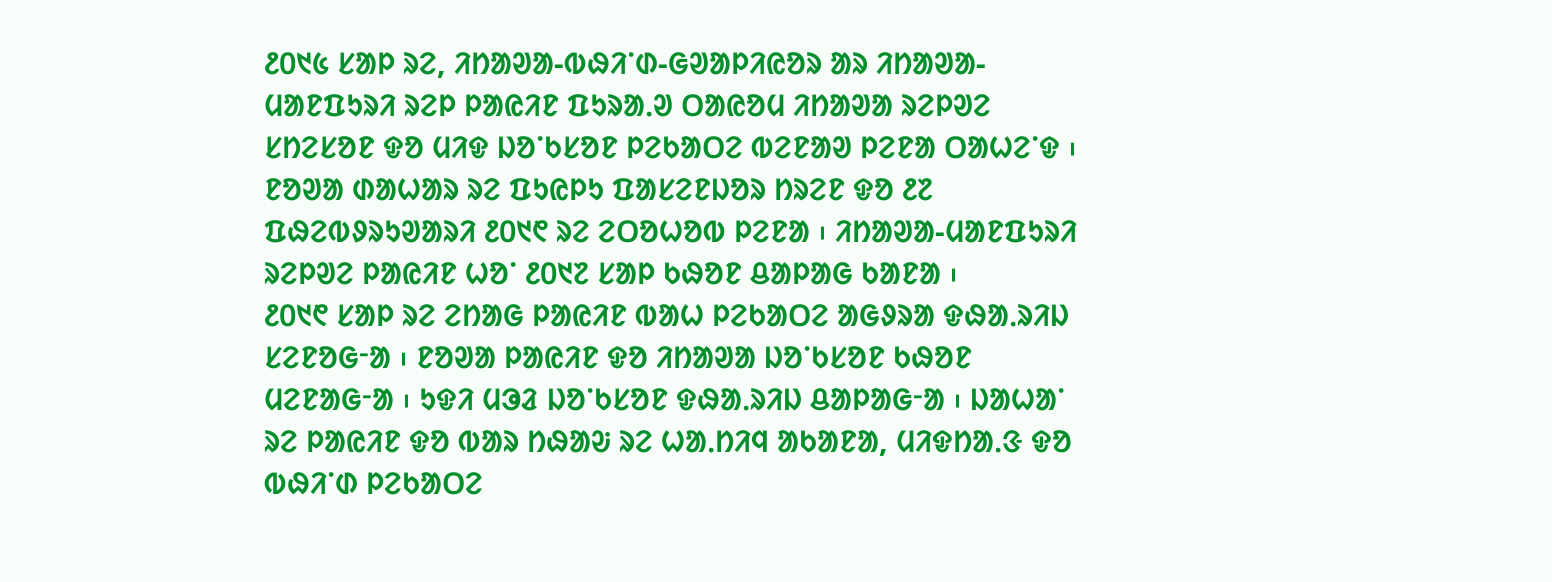᱒᱐᱑᱕ ᱥᱟᱞ ᱨᱮ, ᱤᱴᱟᱣᱟ-ᱵᱷᱤᱸᱰ-ᱜᱣᱟᱞᱤᱭᱚᱨ ᱟᱨ ᱤᱴᱟᱣᱟ-ᱢᱟᱱᱯᱩᱨᱤ ᱨᱮᱞ ᱞᱟᱭᱤᱱ ᱯᱩᱨᱟᱹᱣ ᱛᱟᱭᱚᱢ ᱤᱴᱟᱣᱟ ᱨᱮᱞᱣᱮ ᱥᱴᱮᱥᱚᱱ ᱫᱚ ᱢᱤᱫ ᱡᱚᱸᱠᱥᱚᱱ ᱞᱮᱠᱟᱛᱮ ᱵᱮᱱᱟᱣ ᱞᱮᱱᱟ ᱛᱟᱦᱮᱸᱫ ᱾ ᱱᱚᱣᱟ ᱰᱟᱦᱟᱨ ᱨᱮ ᱯᱩᱭᱞᱩ ᱯᱟᱥᱮᱱᱡᱚᱨ ᱴᱨᱮᱱ ᱫᱚ ᱒᱗ ᱯᱷᱮᱵᱽᱨᱩᱣᱟᱨᱤ ᱒᱐᱑᱖ ᱨᱮ ᱮᱛᱚᱦᱚᱵ ᱞᱮᱱᱟ ᱾ ᱤᱴᱟᱣᱟ-ᱢᱟᱱᱯᱩᱨᱤ ᱨᱮᱞᱣᱮ ᱞᱟᱭᱤᱱ ᱦᱚᱸ ᱒᱐᱑᱗ ᱥᱟᱞ ᱠᱷᱚᱱ ᱪᱟᱞᱟᱜ ᱠᱟᱱᱟ ᱾
᱒᱐᱑᱖ ᱥᱟᱞ ᱨᱮ ᱮᱴᱟᱜ ᱞᱟᱭᱤᱱ ᱵᱟᱦ ᱞᱮᱠᱟᱛᱮ ᱟᱜᱽᱨᱟ ᱫᱷᱟᱹᱨᱤᱡ ᱥᱮᱱᱚᱜᱼᱟ ᱾ ᱱᱚᱣᱟ ᱞᱟᱭᱤᱱ ᱫᱚ ᱤᱴᱟᱣᱟ ᱡᱚᱸᱠᱥᱚᱱ ᱠᱷᱚᱱ ᱢᱮᱱᱟᱜᱼᱟ ᱾ ᱩᱫᱤ ᱢᱳᱲ ᱡᱚᱸᱠᱥᱚᱱ ᱫᱷᱟᱹᱨᱤᱡ ᱪᱟᱞᱟᱜᱼᱟ ᱾ ᱡᱟᱦᱟᱸ ᱨᱮ ᱞᱟᱭᱤᱱ ᱫᱚ ᱵᱟᱨ ᱴᱷᱟᱶ ᱨᱮ ᱦᱟᱹᱴᱤᱧ ᱟᱠᱟᱱᱟ, ᱢᱤᱫᱴᱟᱹᱝ ᱫᱚ ᱵᱷᱤᱸᱰ ᱞᱮᱠᱟᱛᱮ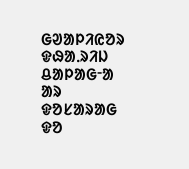ᱜᱣᱟᱞᱤᱭᱚᱨ ᱫᱷᱟᱹᱨᱤᱡ ᱪᱟᱞᱟᱜᱼᱟ ᱟᱨ ᱫᱚᱥᱟᱨᱟᱜ ᱫᱚ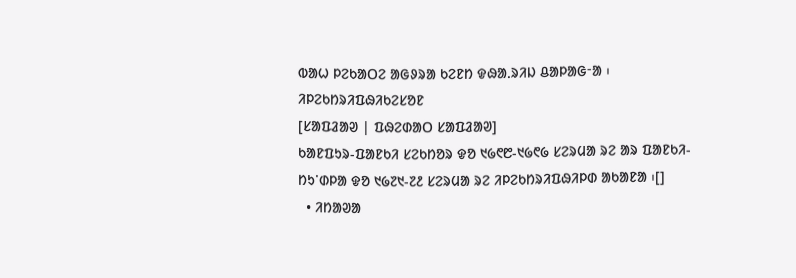ᱵᱟᱦ ᱞᱮᱠᱟᱛᱮ ᱟᱜᱽᱨᱟ ᱠᱮᱱᱴ ᱫᱷᱟᱹᱨᱤᱡ ᱪᱟᱞᱟᱜᱼᱟ ᱾
ᱤᱞᱮᱠᱴᱨᱤᱯᱷᱤᱠᱮᱥᱚᱱ
[ᱥᱟᱯᱲᱟᱣ | ᱯᱷᱮᱰᱟᱛ ᱥᱟᱯᱲᱟᱣ]
ᱠᱟᱱᱯᱩᱨ-ᱯᱟᱱᱠᱤ ᱥᱮᱠᱴᱚᱨ ᱫᱚ ᱑᱙᱖᱘-᱑᱙᱖᱙ ᱥᱮᱨᱢᱟ ᱨᱮ ᱟᱨ ᱯᱟᱱᱠᱤ-ᱴᱩᱸᱰᱞᱟ ᱫᱚ ᱑᱙᱗᱑-᱗᱒ ᱥᱮᱨᱢᱟ ᱨᱮ ᱤᱞᱮᱠᱴᱨᱤᱯᱷᱤᱞᱰ ᱟᱠᱟᱱᱟ ᱾[]
  • ᱤᱴᱟᱣᱟ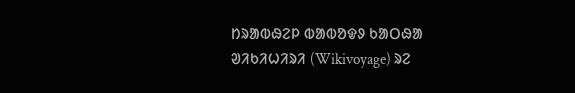ᱴᱨᱟᱵᱷᱮᱞ ᱵᱟᱵᱚᱫᱽ ᱠᱟᱛᱷᱟ ᱣᱤᱠᱤᱦᱤᱨᱤ (Wikivoyage) ᱨᱮ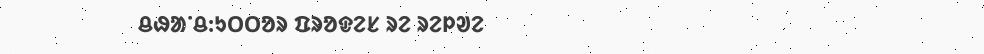ᱪᱷᱟᱸᱪ:ᱩᱛᱛᱚᱨ ᱯᱨᱚᱫᱮᱥ ᱨᱮ ᱨᱮᱞᱣᱮ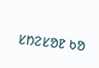ᱥᱴᱮᱥᱚᱱ ᱠᱚ